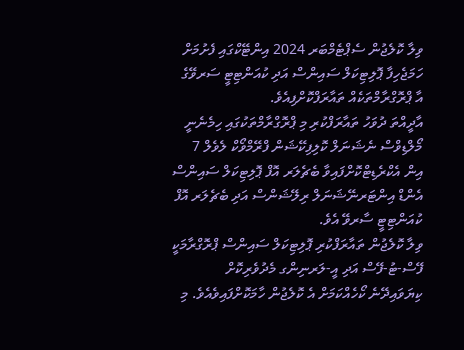ވިލާ ކޮލެޖުން ސެޕްޓެމްބަރ 2024 އިންޓޭކްގައި ފެށުމަށް ހަމަޖެހިފާ ޕޮލިޓިކަލް ސައިންސް އަދި ކުއަންޓިޓީ ސަރވޭގެ އާ ޕްރޮގްރާމްތަކެއް ތައާރަފްކޮށްފިއެވެ.
އާދީއްތަ ދުވަހު ތައާރަފްކުރި މި ޕްރޮގްރާމްތަކުގައި ހިމެނެނީ މޯލްޑިވްސް ނެޝަނަލް ކޮލިފިކޭޝަން ފްރޭމްވޯކް ލެވެލް 7 އިން އެކްރެޑިޓްކޮށްފައިވާ ބެޗެލަރ އޮފް ޕޮލިޓިކަލް ސައިންސް އެންޑް އިންޓަރނޭޝަނަލް ރިލޭޝަންސް އަދި ބެޗެލަރ އޮފް ކުއަންޓިޓީ ސާރވޭ އެވެ.
ވިލާ ކޮލެޖުން ތައާރަފްކުރި ޕޮލިޓިކަލް ސައިންސް ޕްރޮގްރާމަކީ ފޭސް-ޓު-ފޭސް އަދި އީ-ލަރނިންގ މެދުވެރިކޮށް ކިޔަވައިދޭނެ ކޯހެއްކަމަށް އެ ކޮލެޖުން ހާމަކޮށްފައިވެއެވެ. މި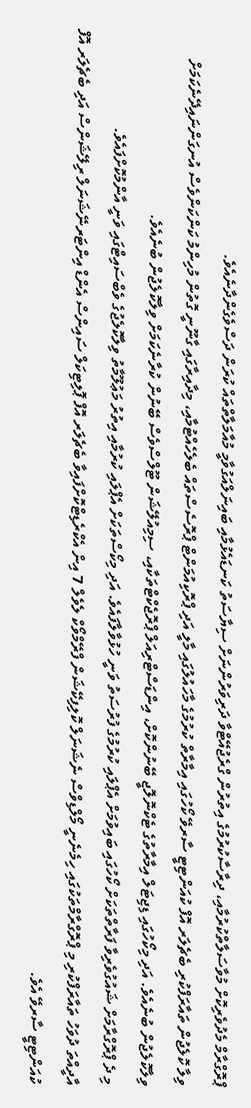ޕްރޮގްރާމް މެދުވެރިކޮށް މުވާސަލާތްކުރުމާއި، ދިރާސާކުރުމުގެ އިތުރުން ގްރެޖުއޭޓްވާ ދަރިވަރުންނަށް ސިޔާސަތު ކަނޑައެޅުމާއި ބައިނަލްއަގުވާމީ މުއާމަލާތްތައް ކުރަން ދަސްވެގެންދާނެއެވެ.
ވިލާ ކޮލެޖުން ތައާރަފްކުރި ބެޗެލަރ އޮފް ކުއަންޓިޓީ ސާރވޭ ކޯހުގައި އިމާރާތް ކުރުމުގެ މާހައުލުގައި މާލީ އަދި ޕްރޮކިއުމަންޓް ޕްރޮސެސްތައް ބެލެހެއްޓުމާއި، މިދާއިރާގައި ގާނޫނީ ގޮތުން މުހިންމު ކަންކަންވެސް އުނގަންނައިދޭނެކަމަށް ވިލާކޮލެޖުން ބުނެއެވެ. އަދި މިކޯހުގައި ޑިޖިޓަލް އިމާރާތުގެ ޓެކްނޮލޮޖީ ބޭނުންކޮށް، އިންޑަސްޓްރިއަލް ޕްރޮޖެކްޓްތަކާއި، ސިމިއުލޭޝަން ޓޫލްސްވެސް ބޭނުން ކުރާނެކަމަށް ވިލާކޮލެޖުން ބުނެއެވެ.
މި ދެ ޕްރޮގްރާމަށް ޝައުގުވެރިވާ ފަރާތްތަކަށް ކޯހުގައި ބައިވުމަށް އެޕްލައި ކުރުމުގެ ފުރުސަތު ވަނީ ހުޅުވާލާފައެވެ. އަދި މިކޯސްތަކަށް އެޕްލައި ކުރުމާއި އިތުރު މަޢުލޫމާތު ވިލާކޮލެޖުގެ ވެބްސައިޓްގައި ވަނީ އާންމުކޮށްފައެވެ.
އާދީއްތަ ދުވަހު ތައާރަފްކުރި މި ޕްރޮގްރާމްތަކުގައި ހިމެނެނީ މޯލްޑިވްސް ނެޝަނަލް ކޮލިފިކޭޝަން ފްރޭމްވޯކް ލެވެލް 7 އިން އެކްރެޑިޓްކޮށްފައިވާ ބެޗެލަރ އޮފް ޕޮލިޓިކަލް ސައިންސް އެންޑް އިންޓަރނޭޝަނަލް ރިލޭޝަންސް އަދި ބެޗެލަރ އޮފް ކުއަންޓިޓީ ސާރވޭ އެވެ.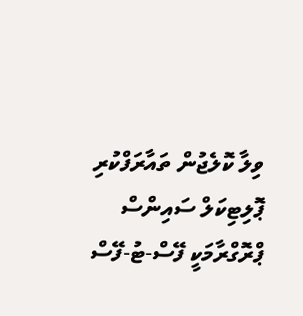ވިލާ ކޮލެޖުން ތައާރަފްކުރި ޕޮލިޓިކަލް ސައިންސް ޕްރޮގްރާމަކީ ފޭސް-ޓު-ފޭސް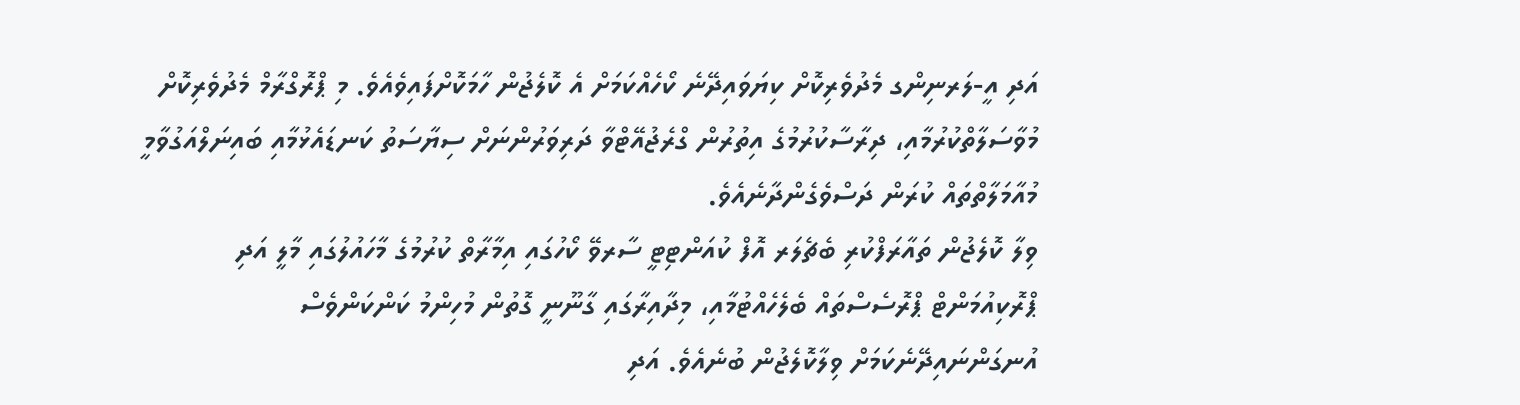އަދި އީ-ލަރނިންގ މެދުވެރިކޮށް ކިޔަވައިދޭނެ ކޯހެއްކަމަށް އެ ކޮލެޖުން ހާމަކޮށްފައިވެއެވެ. މި ޕްރޮގްރާމް މެދުވެރިކޮށް މުވާސަލާތްކުރުމާއި، ދިރާސާކުރުމުގެ އިތުރުން ގްރެޖުއޭޓްވާ ދަރިވަރުންނަށް ސިޔާސަތު ކަނޑައެޅުމާއި ބައިނަލްއަގުވާމީ މުއާމަލާތްތައް ކުރަން ދަސްވެގެންދާނެއެވެ.
ވިލާ ކޮލެޖުން ތައާރަފްކުރި ބެޗެލަރ އޮފް ކުއަންޓިޓީ ސާރވޭ ކޯހުގައި އިމާރާތް ކުރުމުގެ މާހައުލުގައި މާލީ އަދި ޕްރޮކިއުމަންޓް ޕްރޮސެސްތައް ބެލެހެއްޓުމާއި، މިދާއިރާގައި ގާނޫނީ ގޮތުން މުހިންމު ކަންކަންވެސް އުނގަންނައިދޭނެކަމަށް ވިލާކޮލެޖުން ބުނެއެވެ. އަދި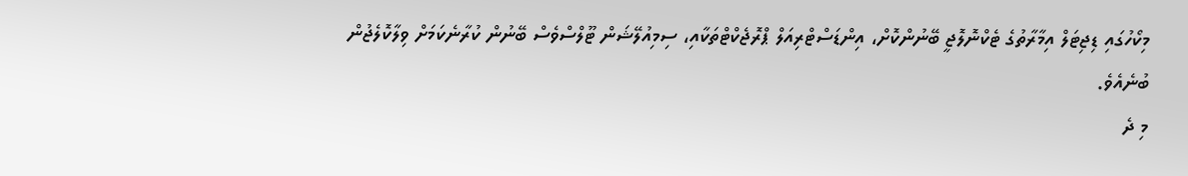މިކޯހުގައި ޑިޖިޓަލް އިމާރާތުގެ ޓެކްނޮލޮޖީ ބޭނުންކޮށް، އިންޑަސްޓްރިއަލް ޕްރޮޖެކްޓްތަކާއި، ސިމިއުލޭޝަން ޓޫލްސްވެސް ބޭނުން ކުރާނެކަމަށް ވިލާކޮލެޖުން ބުނެއެވެ.
މި ދެ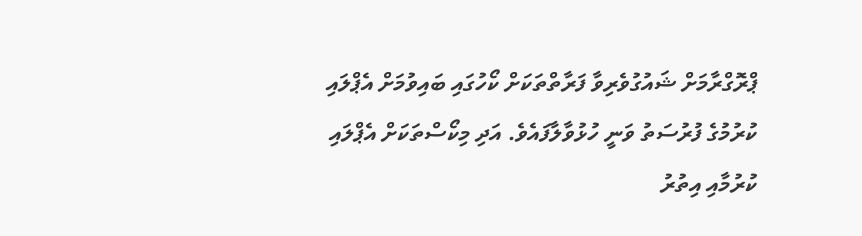ޕްރޮގްރާމަށް ޝައުގުވެރިވާ ފަރާތްތަކަށް ކޯހުގައި ބައިވުމަށް އެޕްލައި ކުރުމުގެ ފުރުސަތު ވަނީ ހުޅުވާލާފައެވެ. އަދި މިކޯސްތަކަށް އެޕްލައި ކުރުމާއި އިތުރު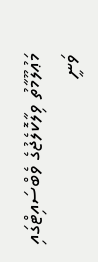މަޢުލޫމާތު ވިލާކޮލެޖުގެ ވެބްސައިޓްގައި ވަނީ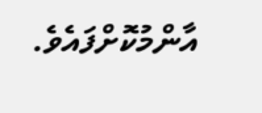އާންމުކޮށްފައެވެ.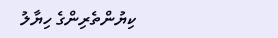ކިޔުންތެރިންގެ ހިޔާލު